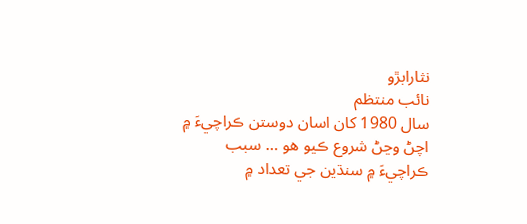نثارابڙو
نائب منتظم
سال 1980 کان اسان دوستن ڪراچيءَ ۾ اچڻ وڃڻ شروع ڪيو هو … سبب ڪراچيءَ ۾ سنڌين جي تعداد ۾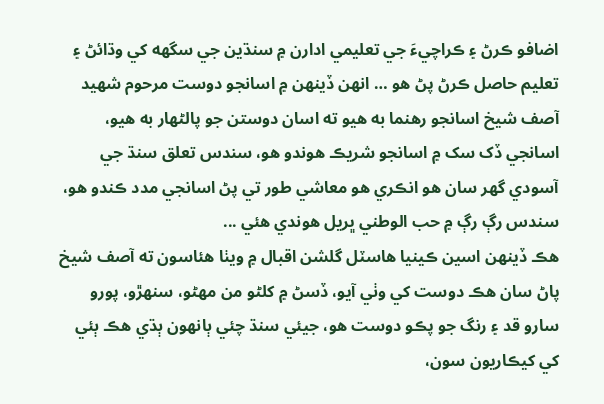اضافو ڪرڻ ۽ ڪراچيءَ جي تعليمي ادارن ۾ سنڌين جي سگهه کي وڌائڻ ۽ تعليم حاصل ڪرڻ پڻ هو … انهن ڏينهن ۾ اسانجو دوست مرحوم شهيد آصف شيخ اسانجو رهنما به هيو ته اسان دوستن جو پالڻهار به هيو، اسانجي ڏک سک ۾ اسانجو شريڪ هوندو هو، سندس تعلق سنڌ جي آسودي گهر سان هو انڪري هو معاشي طور تي پڻ اسانجي مدد ڪندو هو، سندس رڳ رڳ ۾ حب الوطني ڀريل هوندي هئي ...
هڪ ڏينهن اسين ڪينيا هاسٽل گلشن اقبال ۾ ويٺا هئاسون ته آصف شيخ پاڻ سان هڪ دوست کي وٺي آيو، ڏسڻ ۾ کلڻو من مهڻو، سنهڙو، پورو سارو قد ۽ رنگ جو پڪو دوست هو، جيئي سنڌ چئي ٻانهون ٻڌي هڪ ٻئي کي کيڪاريون سون،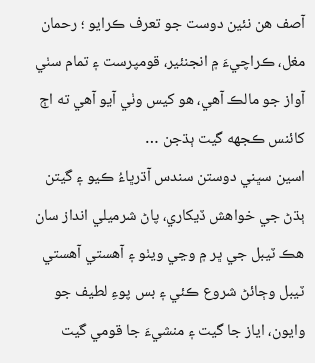آصف هن نئين دوست جو تعرف ڪرايو ؛ رحمان مغل، ڪراچيءَ ۾ انجنئير، قومپرست ۽ تمام سٺي آواز جو مالڪ آهي، هو کيس وٺي آيو آهي ته اڄ کائنس ڪجهه گيت ٻڌجن …
اسين سڀني دوستن سندس آڌرڀاءُ ڪيو ۽ گيتن ٻڌڻ جي خواهش ڏيکاري، پاڻ شرميلي انداز سان هڪ ٽيبل جي ڀر ۾ وڃي ويٺو ۽ آهستي آهستي ٽيبل وڄائڻ شروع ڪئي ۽ بس پوءِ لطيف جو وايون، اياز جا گيت ۽ منشيءَ جا قومي گيت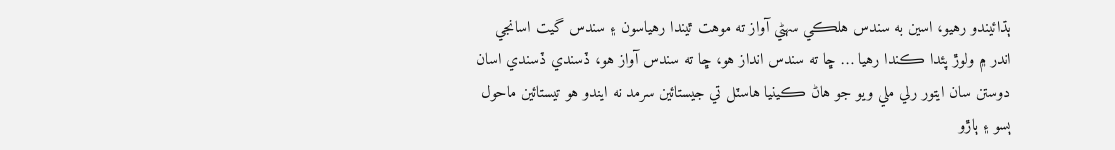ٻڌائيندو رهيو، اسين به سندس هلڪي سهڻي آواز ته موهت ٿيندا رهياسون ۽ سندس گيت اسانجي اندر ۾ ولوڙ پئدا ڪندا رهيا … ڇا ته سندس انداز هو، ڇا ته سندس آواز هو، ڏسندي ڏسندي اسان دوستن سان ايتور رلي ملي ويو جو هاڻ ڪينيا هاسٽل تي جيستائين سرمد نه ايندو هو تيستائين ماحول ٻسو ۽ ٻاڙو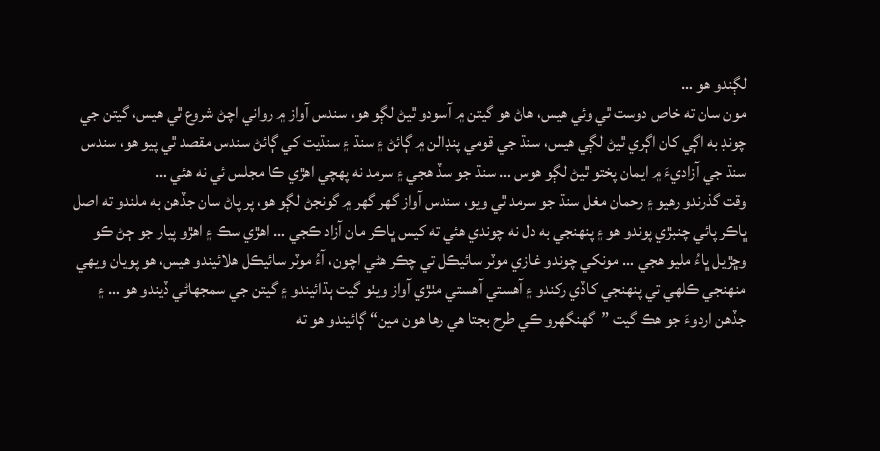لڳندو هو …
مون سان ته خاص دوست ٿي وئي هيس، هاڻ هو گيتن ۾ آسودو ٿيڻ لڳو هو، سندس آواز ۾ رواني اچڻ شروع ٿي هيس، گيتن جي چونڊ به اڳي کان اڳري ٿيڻ لڳي هيس، سنڌ جي قومي پنڊالن ۾ ڳائڻ ۽ سنڌ ۽ سنڌيت کي ڳائڻ سندس مقصد ٿي پيو هو، سندس سنڌ جي آزاديءَ ۾ ايمان پختو ٿيڻ لڳو هوس … سنڌ جو سڏ هجي ۽ سرمد نه پهچي اهڙي ڪا مجلس ئي نه هئي …
وقت گذرندو رهيو ۽ رحمان مغل سنڌ جو سرمد ٿي ويو، سندس آواز گهر گهر ۾ گونجڻ لڳو هو، پر پاڻ سان جڏهن به ملندو ته اصل ڀاڪر پائي چنبڙي پوندو هو ۽ پنهنجي به دل نه چوندي هئي ته کيس ڀاڪر مان آزاد ڪجي … اهڙي سڪ ۽ اهڙو پيار جو ڄڻ ڪو وڇڙيل ڀاءُ مليو هجي … مونکي چوندو غازي موٽر سائيڪل تي چڪر هڻي اچون، آءُ موٽر سائيڪل هلائيندو هيس، هو پويان ويهي منهنجي ڪلهي تي پنهنجي کاڏي رکندو ۽ آهستي آهستي مٺڙي آواز ويٺو گيت ٻڌائيندو ۽ گيتن جي سمجهاڻي ڏيندو هو … ۽ جڏهن اردوءَ جو هڪ گيت ”گهنگهرو ڪي طرح بجتا هي رها هون مين“ ڳائيندو هو ته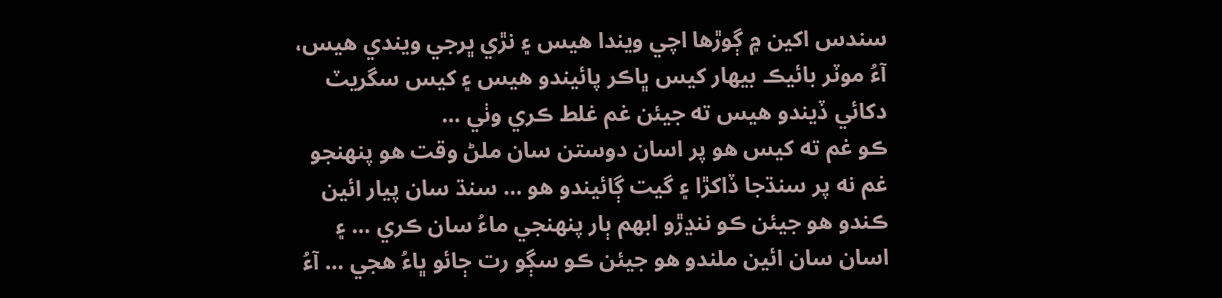سندس اکين ۾ ڳوڙها اچي ويندا هيس ۽ نڙي ڀرجي ويندي هيس، آءُ موٽر بائيڪ بيهار کيس ڀاڪر پائيندو هيس ۽ کيس سگريٽ دکائي ڏيندو هيس ته جيئن غم غلط ڪري وٺي …
ڪو غم ته کيس هو پر اسان دوستن سان ملڻ وقت هو پنهنجو غم نه پر سنڌجا ڏاکڙا ۽ گيت ڳائيندو هو … سنڌ سان پيار ائين ڪندو هو جيئن ڪو ننڍڙو ابهم ٻار پنهنجي ماءُ سان ڪري … ۽ اسان سان ائين ملندو هو جيئن ڪو سڳو رت ڄائو ڀاءُ هجي … آءُ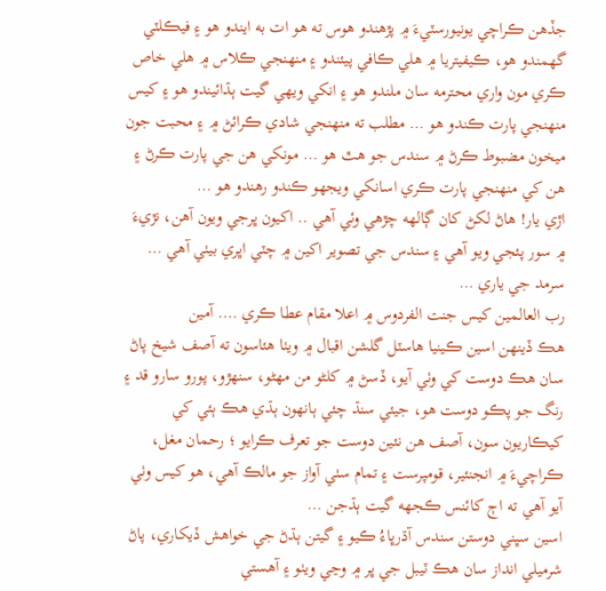جڏهن ڪراچي يونيورسٽيءَ ۾ پڙهندو هوس ته هو ات به ايندو هو ۽ فيڪلٽي گهمندو هو، ڪيفيتريا ۾ هلي ڪافي پيئندو ۽ منهنجي ڪلاس ۾ هلي خاص ڪري مون واري محترمه سان ملندو هو ۽ انکي ويهي گيت ٻڌائيندو هو ۽ کيس منهنجي پارت ڪندو هو … مطلب ته منهنجي شادي ڪرائڻ ۾ ۽ محبت جون ميخون مضبوط ڪرڻ ۾ سندس جو هٿ هو … مونکي هن جي پارت ڪرڻ ۽ هن کي منهنجي پارت ڪري اسانکي ويجهو ڪندو رهندو هو …
اڙي يار! هاڻ لکڻ کان ڳالهه چڙهي وئي آهي .. اکيون ڀرجي ويون آهن، نڙيءَ ۾ سور پئجي ويو آهي ۽ سندس جي تصوير اکين ۾ چٽي اڀري بيٺي آهي … سرمد جي ياري …
رب العالمين کيس جنت الفردوس ۾ اعلا مقام عطا ڪري …. آمين
هڪ ڏينهن اسين ڪينيا هاسٽل گلشن اقبال ۾ ويٺا هئاسون ته آصف شيخ پاڻ سان هڪ دوست کي وٺي آيو، ڏسڻ ۾ کلڻو من مهڻو، سنهڙو، پورو سارو قد ۽ رنگ جو پڪو دوست هو، جيئي سنڌ چئي ٻانهون ٻڌي هڪ ٻئي کي کيڪاريون سون، آصف هن نئين دوست جو تعرف ڪرايو ؛ رحمان مغل، ڪراچيءَ ۾ انجنئير، قومپرست ۽ تمام سٺي آواز جو مالڪ آهي، هو کيس وٺي آيو آهي ته اڄ کائنس ڪجهه گيت ٻڌجن …
اسين سڀني دوستن سندس آڌرڀاءُ ڪيو ۽ گيتن ٻڌڻ جي خواهش ڏيکاري، پاڻ شرميلي انداز سان هڪ ٽيبل جي ڀر ۾ وڃي ويٺو ۽ آهستي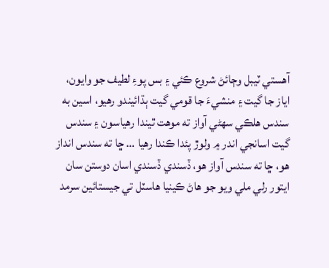آهستي ٽيبل وڄائڻ شروع ڪئي ۽ بس پوءِ لطيف جو وايون، اياز جا گيت ۽ منشيءَ جا قومي گيت ٻڌائيندو رهيو، اسين به سندس هلڪي سهڻي آواز ته موهت ٿيندا رهياسون ۽ سندس گيت اسانجي اندر ۾ ولوڙ پئدا ڪندا رهيا … ڇا ته سندس انداز هو، ڇا ته سندس آواز هو، ڏسندي ڏسندي اسان دوستن سان ايتور رلي ملي ويو جو هاڻ ڪينيا هاسٽل تي جيستائين سرمد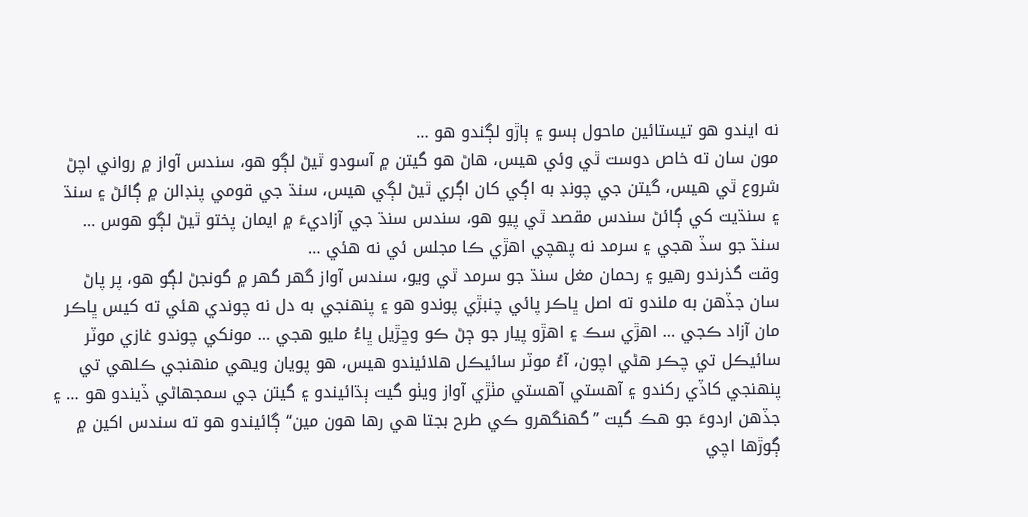نه ايندو هو تيستائين ماحول ٻسو ۽ ٻاڙو لڳندو هو …
مون سان ته خاص دوست ٿي وئي هيس، هاڻ هو گيتن ۾ آسودو ٿيڻ لڳو هو، سندس آواز ۾ رواني اچڻ شروع ٿي هيس، گيتن جي چونڊ به اڳي کان اڳري ٿيڻ لڳي هيس، سنڌ جي قومي پنڊالن ۾ ڳائڻ ۽ سنڌ ۽ سنڌيت کي ڳائڻ سندس مقصد ٿي پيو هو، سندس سنڌ جي آزاديءَ ۾ ايمان پختو ٿيڻ لڳو هوس … سنڌ جو سڏ هجي ۽ سرمد نه پهچي اهڙي ڪا مجلس ئي نه هئي …
وقت گذرندو رهيو ۽ رحمان مغل سنڌ جو سرمد ٿي ويو، سندس آواز گهر گهر ۾ گونجڻ لڳو هو، پر پاڻ سان جڏهن به ملندو ته اصل ڀاڪر پائي چنبڙي پوندو هو ۽ پنهنجي به دل نه چوندي هئي ته کيس ڀاڪر مان آزاد ڪجي … اهڙي سڪ ۽ اهڙو پيار جو ڄڻ ڪو وڇڙيل ڀاءُ مليو هجي … مونکي چوندو غازي موٽر سائيڪل تي چڪر هڻي اچون، آءُ موٽر سائيڪل هلائيندو هيس، هو پويان ويهي منهنجي ڪلهي تي پنهنجي کاڏي رکندو ۽ آهستي آهستي مٺڙي آواز ويٺو گيت ٻڌائيندو ۽ گيتن جي سمجهاڻي ڏيندو هو … ۽ جڏهن اردوءَ جو هڪ گيت ”گهنگهرو ڪي طرح بجتا هي رها هون مين“ ڳائيندو هو ته سندس اکين ۾ ڳوڙها اچي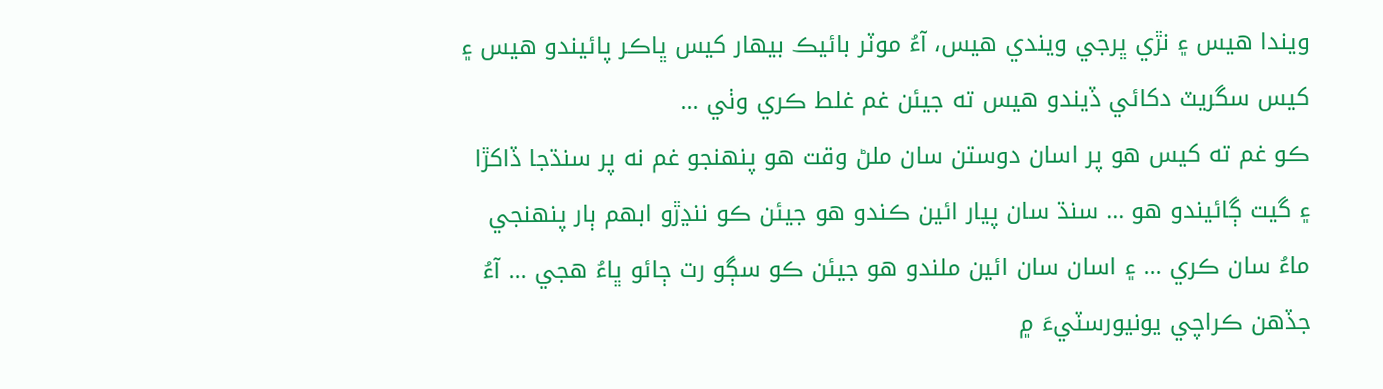ويندا هيس ۽ نڙي ڀرجي ويندي هيس، آءُ موٽر بائيڪ بيهار کيس ڀاڪر پائيندو هيس ۽ کيس سگريٽ دکائي ڏيندو هيس ته جيئن غم غلط ڪري وٺي …
ڪو غم ته کيس هو پر اسان دوستن سان ملڻ وقت هو پنهنجو غم نه پر سنڌجا ڏاکڙا ۽ گيت ڳائيندو هو … سنڌ سان پيار ائين ڪندو هو جيئن ڪو ننڍڙو ابهم ٻار پنهنجي ماءُ سان ڪري … ۽ اسان سان ائين ملندو هو جيئن ڪو سڳو رت ڄائو ڀاءُ هجي … آءُ جڏهن ڪراچي يونيورسٽيءَ ۾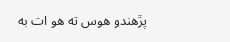پڙهندو هوس ته هو ات به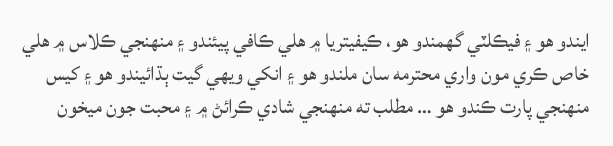ايندو هو ۽ فيڪلٽي گهمندو هو، ڪيفيتريا ۾ هلي ڪافي پيئندو ۽ منهنجي ڪلاس ۾ هلي خاص ڪري مون واري محترمه سان ملندو هو ۽ انکي ويهي گيت ٻڌائيندو هو ۽ کيس منهنجي پارت ڪندو هو … مطلب ته منهنجي شادي ڪرائڻ ۾ ۽ محبت جون ميخون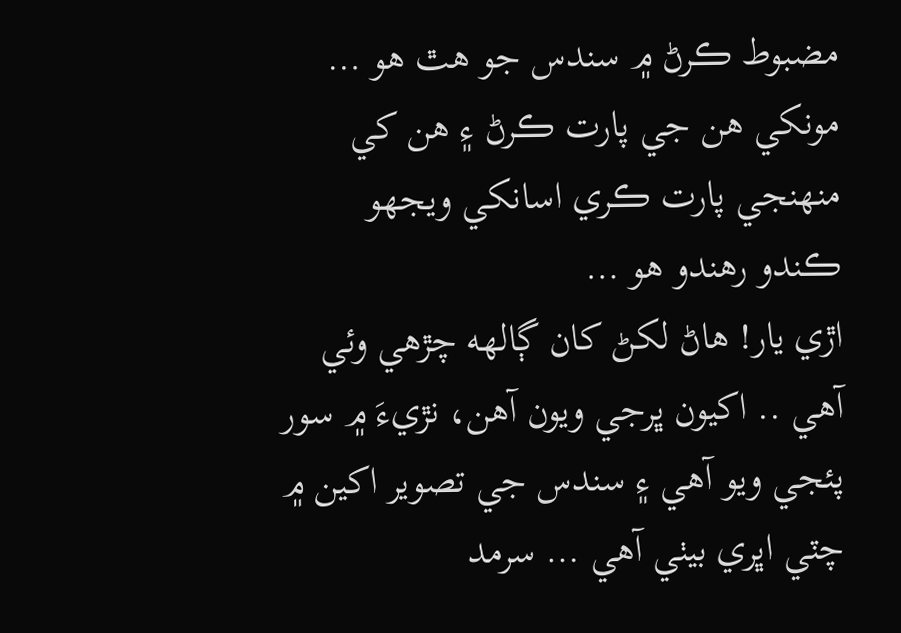مضبوط ڪرڻ ۾ سندس جو هٿ هو … مونکي هن جي پارت ڪرڻ ۽ هن کي منهنجي پارت ڪري اسانکي ويجهو ڪندو رهندو هو …
اڙي يار! هاڻ لکڻ کان ڳالهه چڙهي وئي آهي .. اکيون ڀرجي ويون آهن، نڙيءَ ۾ سور پئجي ويو آهي ۽ سندس جي تصوير اکين ۾ چٽي اڀري بيٺي آهي … سرمد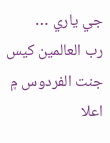جي ياري …
رب العالمين کيس جنت الفردوس ۾ اعلا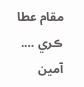مقام عطا ڪري …. آمين